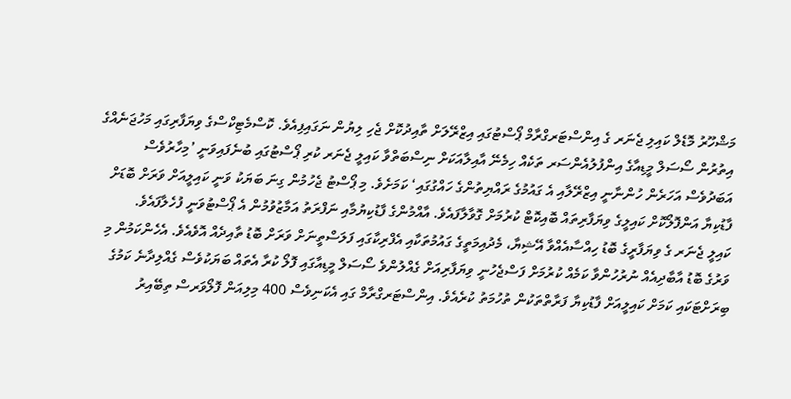މަޝްހޫރު މޮޑެލް ކައިލި ޖެނަރ ގެ އިންސްޓަރގްރާމް ޕޯސްޓުގައި އިޒްރޭލަށް ތާއިދުކޮށް ޖެހި ލިޔުން ނަގައިފިއެވެ. ކޮސްމެޓިކްސްގެ ވިޔަފާރިގައި މަހުޖަނެއްގެ އިތުރުން ސޯސަލް މީޑިއާގެ އިންފުލުއެންސަރ ތަކެއް ހިމެނޭ އާއިލާއަކަށް ނިސްބަތްވާ ކައިލީ ޖެނަރ ކުރި ޕޯސްޓުގައި ބުނެފައިވަނީ ’މިހާރުވެސް އަބަދުވެސް އަހަރެން ހުންނާނީ އިޒްރޭލާއި އެ ގައުމުގެ ރައްޔިތުންގެ ހައްގުގައި‘ ކަމަށެވެ. މި ޕޯސްޓު ޖެހުމުން ގިނަ ބަޔަކު ވަނީ ކައިލީއަށް ވަރަށް ބޮޑަށް ފާޑުކިޔާ އަންފޮލޯކޮށް ކައިލީގެ ވިޔަފާރިތައް ބޮއިކޮޓް ކުރުމަށް ގޮވާލާފައެވެ. އާއްމުންގެ ފާޑުކިޔުމާއި ނަފްރަތު އަމާޒުވުމުން އެ ޕޯސްޓުވަނީ ފުހެލާފައެވެ.
ކައިލީ ޖެނަރ ގެ ވިޔަފާރީގެ ބޮޑު ހިއްސާއެއްވާ އޭޝިޔާ، މެދުއިމަތީގެ ގައުމުތަކާއި އެފްރިކާގައި ފަލަސްތީނަށް ވަރަށް ބޮޑު ތާއިދެއް އޮވެއެވެ. އެހެންކަމުން މި ވަރުގެ ބޮޑު އާބާދިއެއް ނުރުހުންވާ ކަމެއް ކުރުމަށް ފަސްޖެހުނީ ވިޔަފާރިއަށް ގެއްލުންވެ ސޯސަލް މީޑިއާގައި ފޮލޯ ކުރާ އެތައް ބަޔަކުވެސް ގެއްލިދާނެ ކަމުގެ ބިރަށްޓަކައި ކަމަށް ކައިލީއަށް ފާޑުކިޔާ ފަރާތްތަކުން ތުހުމަތު ކުރެއެވެ. އިންސްޓަރގްރާމް ގައި އެކަނިވެސް 400 މިލިއަން ފޮލޯވަރސް ތިބޭއިރު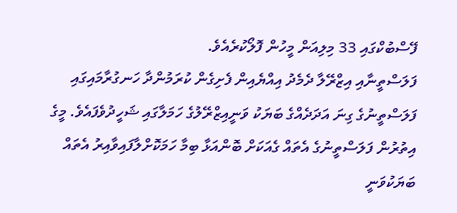ފޭސްބުކްގައި 33 މިލިއަން މީހުން ފޮލޯކުރެއެވެ.
ފަލަސްތީނާއި އިޒްރޭލާ ދެމެދު އިއްޔެއިން ފެށިގެން ކުރަމުންދާ ހަނގުރާމައިގައި ފަލަސްތީނުގެ ގިނަ އަދަދެއްގެ ބަޔަކު ވަނީއިޒްރޭލުގެ ހަމަލާގައި ޝަހީދުވެފައެވެ. މީގެ އިތުރުން ފަލަސްތީނުގެ އެތައް ގެއަކަށް ބޮންއަޅާ ބިމާ ހަމަކޮށްލާފައިވާއިރު އެތައް ބަޔަކުވަނީ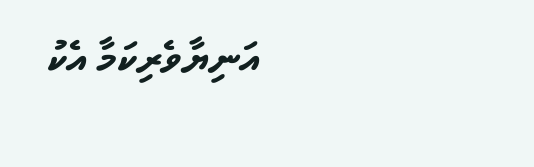އަނިޔާވެރިކަމާ އެކު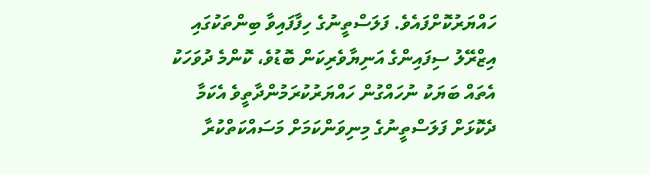ހައްޔަރުކޮށްފައެވެ. ފަލަސްތީނުގެ ހިފާފައިވާ ބިންތަކުގައި އިޒްރޭލު ސިފައިންގެ އަނިޔާވެރިކަން ބޮޑުވެ، ކޮންމެ ދުވަހަކު އެތައް ބަޔަކު ނުހައްގުން ހައްޔަރުކުރަމުންދާތީވެ އެކަމާ ދެކޮޅަށް ފަލަސްތީނުގެ މިނިވަންކަމަށް މަސައްކަތްކުރާ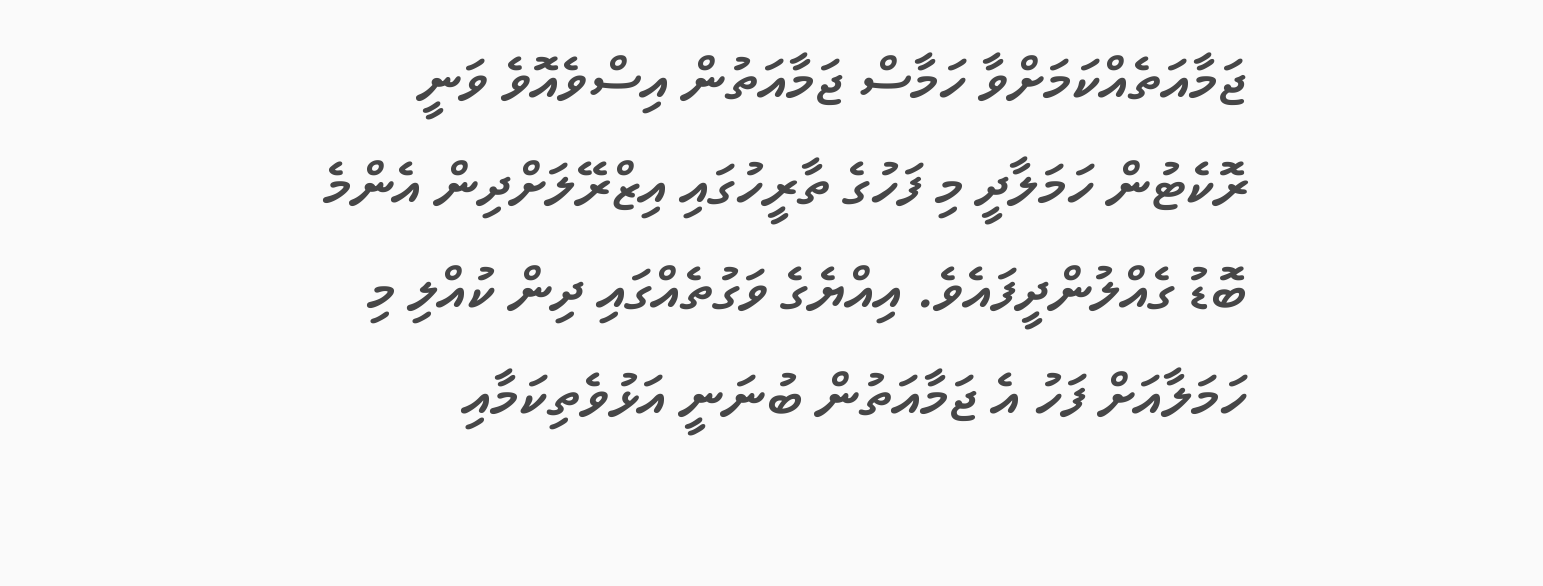ޖަމާއަތެއްކަމަށްވާ ހަމާސް ޖަމާއަތުން އިސްވެއޮވެ ވަނީ ރޮކެޓުން ހަމަލާދީ މި ފަހުގެ ތާރީހުގައި އިޒްރޭލަށްދިން އެންމެ ބޮޑު ގެއްލުންދީފައެވެ. އިއްޔެގެ ވަގުތެއްގައި ދިން ކުއްލި މި ހަމަލާއަށް ފަހު އެ ޖަމާއަތުން ބުނަނީ އަޅުވެތިކަމާއި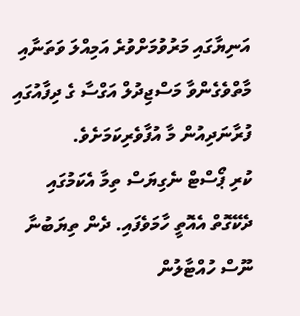އަނިޔާގައި މަރުވުމަށްވުރެ އަމިއްލަ ވަތަނާއި މާތްވެގެންވާ މަސްޖިދުލް އަގްސާ ގެ ދިފާއުގައި ފުރާނަދިއުން މާ އުފާވެރިކަމަށެވެ.
ކުރި ޕޯސްޓް ނެގިޔަސް ތިމާ އެކަމުގައި ދެކޭގޮތް އެއޮތީ ހާމަވެފައި. ދެން ތިޔަބުނާ ނޫސް ހުއްޓާލުން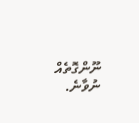ނޫންގޮތެއް ނުވާނެ.